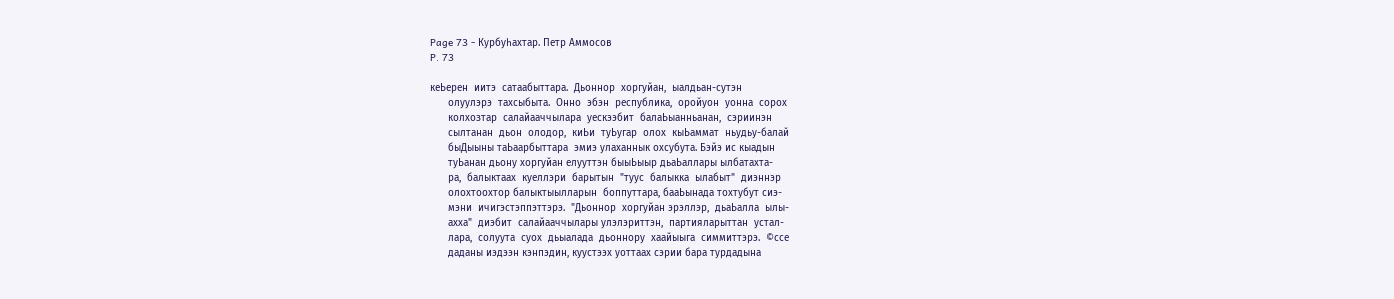Page 73 - Курбуһахтар. Петр Аммосов
P. 73

кеЬерен  иитэ  сатаабыттара.  Дьоннор  хоргуйан,  ыалдьан-сутэн
      олуулэрэ  тахсыбыта.  Онно  эбэн  республика,  оройуон  уонна  сорох
      колхозтар  салайааччылара  уескээбит  балаЬыанньанан,  сэриинэн
      сылтанан  дьон  олодор,  киЬи  туЬугар  олох  кыЬаммат  ньудьу-балай
      быДыыны таЬаарбыттара  эмиэ улаханнык охсубута. Бэйэ ис кыадын
      туЬанан дьону хоргуйан елууттэн быыЬыыр дьаЬаллары ылбатахта-
      ра,  балыктаах  куеллэри  барытын  "туус  балыкка  ылабыт"  диэннэр
      олохтоохтор балыктыылларын  боппуттара, бааЬынада тохтубут сиэ-
      мэни  ичигэстэппэттэрэ.  "Дьоннор  хоргуйан эрэллэр,  дьаЬалла  ылы-
      ахха"  диэбит  салайааччылары улэлэриттэн,  партияларыттан  устал-
      лара,  солуута  суох  дьыалада  дьоннору  хаайыыга  симмиттэрэ.  ©ссе
      даданы иэдээн кэнпэдин, куустээх уоттаах сэрии бара турдадына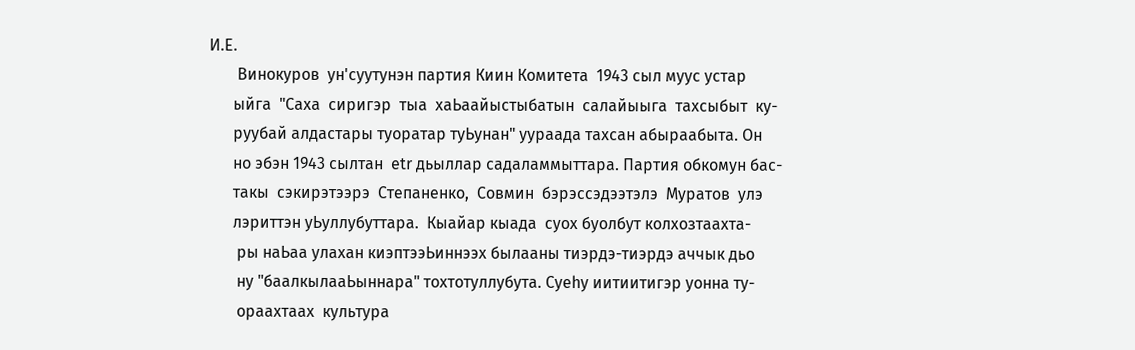И.Е.
       Винокуров  ун'суутунэн партия Киин Комитета  1943 сыл муус устар
      ыйга  "Саха  сиригэр  тыа  хаЬаайыстыбатын  салайыыга  тахсыбыт  ку-
      руубай алдастары туоратар туЬунан" уураада тахсан абыраабыта. Он
      но эбэн 1943 сылтан  etr дьыллар садаламмыттара. Партия обкомун бас-
      такы  сэкирэтээрэ  Степаненко,  Совмин  бэрэссэдээтэлэ  Муратов  улэ
      лэриттэн уЬуллубуттара.  Кыайар кыада  суох буолбут колхозтаахта-
       ры наЬаа улахан киэптээЬиннээх былааны тиэрдэ-тиэрдэ аччык дьо
       ну "баалкылааЬыннара" тохтотуллубута. Cyehy иитиитигэр уонна ту-
       ораахтаах  культура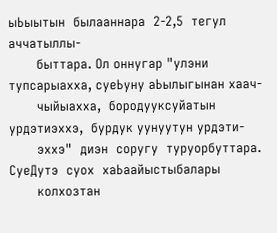ыЬыытын  былааннара  2-2,5  тегул  аччатыллы-
       быттара. Ол оннугар "улэни тупсарыахха, суеЬуну аЬылыгынан хаач-
       чыйыахха,  бородууксуйатын  урдэтиэххэ,  бурдук уунуутун урдэти-
       эххэ"  диэн  соругу  туруорбуттара.  СуеДутэ  суох  хаЬаайыстыбалары
       колхозтан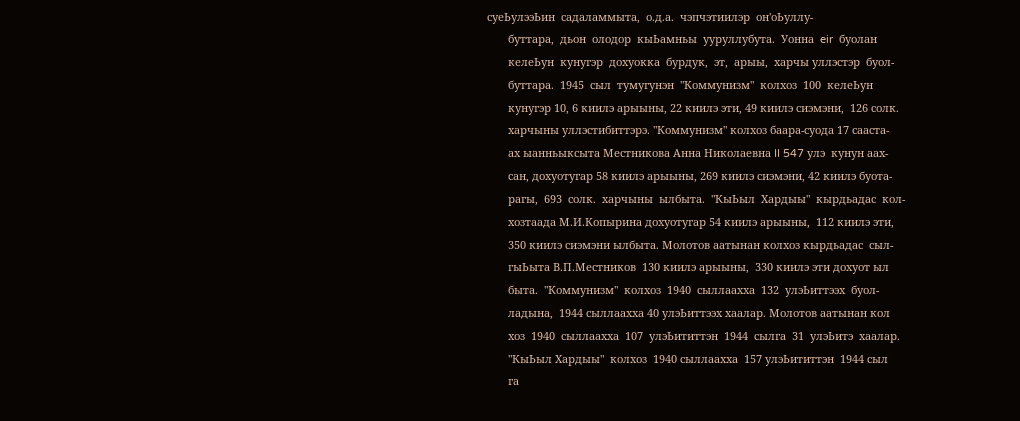суеЬулээЬин  садаламмыта,  о.д.а.  чэпчэтиилэр  он'оЬуллу-
       буттара,  дьон  олодор  кыЬамньы  ууруллубута.  Уонна  eir  буолан
       келеЬун  кунугэр  дохуокка  бурдук,  эт,  арыы,  харчы уллэстэр  буол-
       буттара.  1945  сыл  тумугунэн  "Коммунизм"  колхоз  100  келеЬун
       кунугэр 10, 6 киилэ арыыны, 22 киилэ эти, 49 киилэ сиэмэни,  126 солк.
       харчыны уллэстибиттэрэ. "Коммунизм" колхоз баара-суода 17 сааста-
       ах ыанньыксыта Местникова Анна Николаевна II 547 улэ  кунун аах-
       сан, дохуотугар 58 киилэ арыыны, 269 киилэ сиэмэни, 42 киилэ буота-
       рагы,  693  солк.  харчыны  ылбыта.  "КыЬыл  Хардыы"  кырдьадас  кол-
       хозтаада М.И.Копырина дохуотугар 54 киилэ арыыны,  112 киилэ эти,
       350 киилэ сиэмэни ылбыта. Молотов аатынан колхоз кырдьадас  сыл-
       гыЬыта В.П.Местников  130 киилэ арыыны,  330 киилэ эти дохуот ыл
       быта.  "Коммунизм"  колхоз  1940  сыллаахха  132  улэЬиттээх  буол-
       ладына,  1944 сыллаахха 40 улэЬиттээх хаалар. Молотов аатынан кол
       хоз  1940  сыллаахха  107  улэЬититтэн  1944  сылга  31  улэЬитэ  хаалар.
       "КыЬыл Хардыы"  колхоз  1940 сыллаахха  157 улэЬититтэн  1944 сыл
       га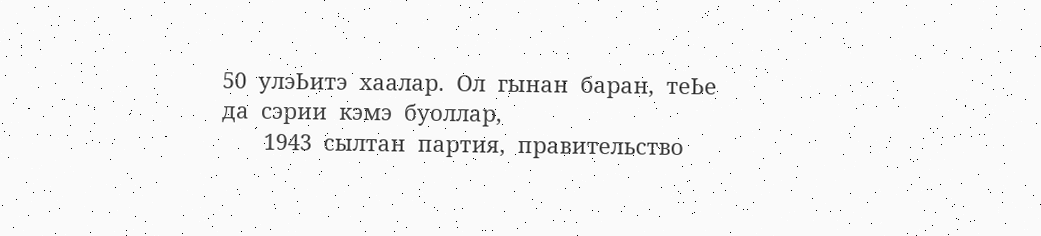50  улэЬитэ  хаалар.  Ол  гынан  баран,  теЬе  да  сэрии  кэмэ  буоллар,
       1943  сылтан  партия,  правительство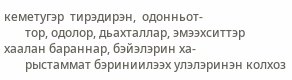кеметугэр  тирэдирэн,  одонньот-
       тор, одолор, дьахталлар, эмээхситтэр хаалан бараннар, бэйэлэрин ха-
       рыстаммат бэриниилээх улэлэринэн колхоз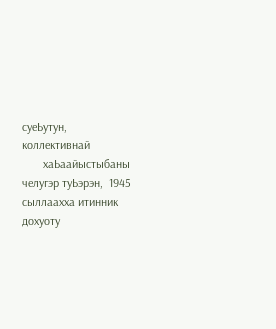суеЬутун,  коллективнай
       хаЬаайыстыбаны челугэр туЬэрэн,  1945  сыллаахха итинник дохуоту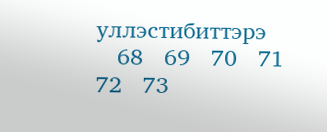уллэстибиттэрэ
   68   69   70   71   72   73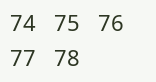74   75   76   77   78